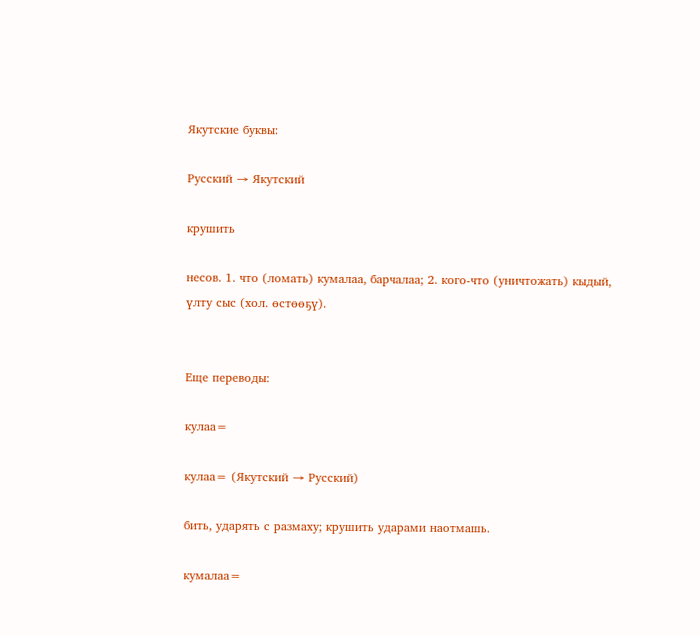Якутские буквы:

Русский → Якутский

крушить

несов. 1. что (ломать) кумалаа, барчалаа; 2. кого-что (уничтожать) кыдый, үлту сыс (хол. өстөөҕү).


Еще переводы:

кулаа=

кулаа= (Якутский → Русский)

бить, ударять с размаху; крушить ударами наотмашь.

кумалаа=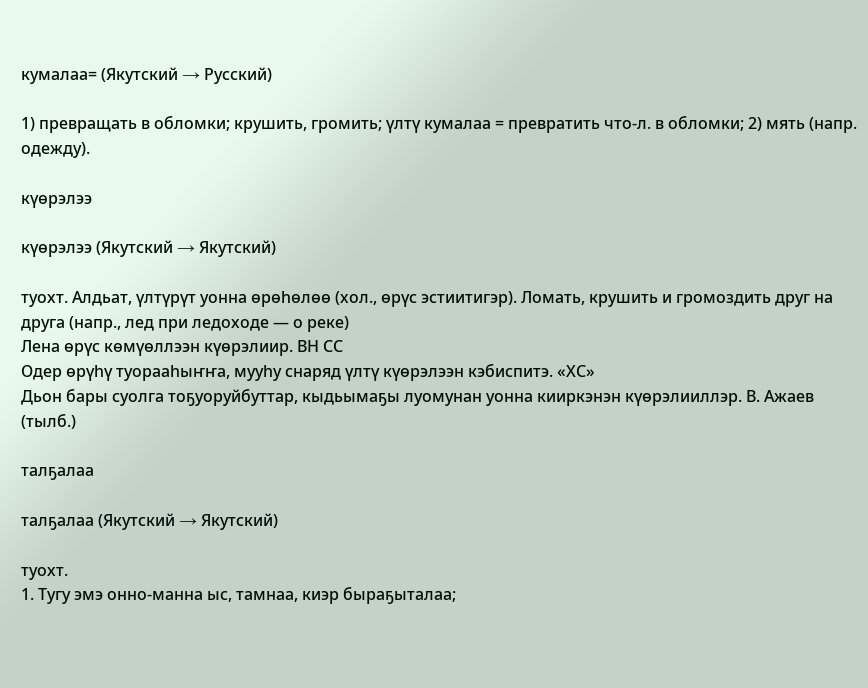кумалаа= (Якутский → Русский)

1) превращать в обломки; крушить, громить; үлтү кумалаа = превратить что-л. в обломки; 2) мять (напр. одежду).

күөрэлээ

күөрэлээ (Якутский → Якутский)

туохт. Алдьат, үлтүрүт уонна өрөһөлөө (хол., өрүс эстиитигэр). Ломать, крушить и громоздить друг на друга (напр., лед при ледоходе — о реке)
Лена өрүс көмүөллээн күөрэлиир. ВН СС
Одер өрүһү туорааһыҥҥа, мууһу снаряд үлтү күөрэлээн кэбиспитэ. «ХС»
Дьон бары суолга тоҕуоруйбуттар, кыдьымаҕы луомунан уонна кииркэнэн күөрэлииллэр. В. Ажаев (тылб.)

талҕалаа

талҕалаа (Якутский → Якутский)

туохт.
1. Тугу эмэ онно-манна ыс, тамнаа, киэр быраҕыталаа;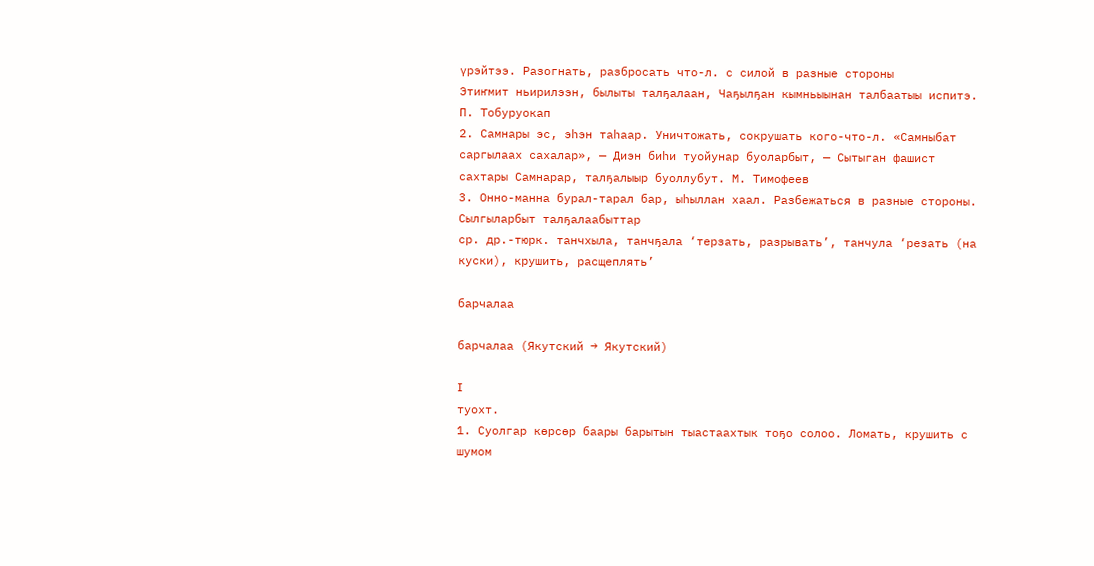үрэйтээ. Разогнать, разбросать что-л. с силой в разные стороны
Этиҥмит ньирилээн, былыты талҕалаан, Чаҕылҕан кымньыынан талбаатыы испитэ. П. Тобуруокап
2. Самнары эс, эһэн таһаар. Уничтожать, сокрушать кого-что-л. «Самныбат саргылаах сахалар», — Диэн биһи туойунар буоларбыт, — Сытыган фашист сахтары Самнарар, талҕалыыр буоллубут. М. Тимофеев
3. Онно-манна бурал-тарал бар, ыһыллан хаал. Разбежаться в разные стороны. Сылгыларбыт талҕалаабыттар
ср. др.-тюрк. танчхыла, танчҕала ‘терзать, разрывать’, танчула ‘резать (на куски), крушить, расщеплять’

барчалаа

барчалаа (Якутский → Якутский)

I
туохт.
1. Суолгар көрсөр баары барытын тыастаахтык тоҕо солоо. Ломать, крушить с шумом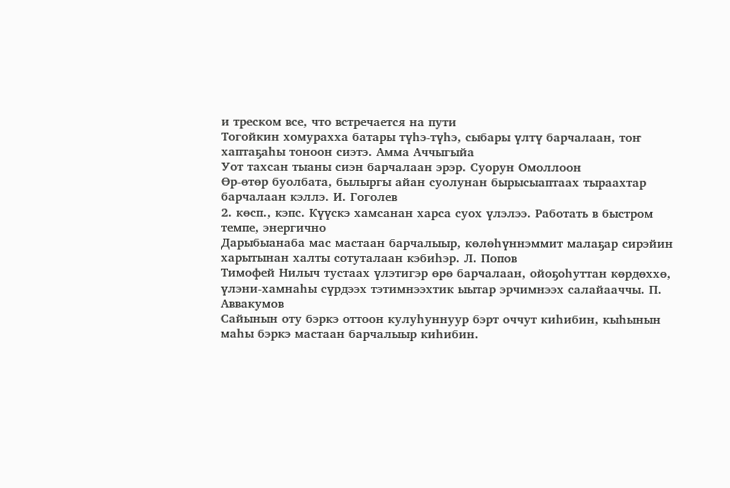и треском все, что встречается на пути
Тогойкин хомурахха батары түһэ-түһэ, сыбары үлтү барчалаан, тоҥ хаптаҕаһы тоноон сиэтэ. Амма Аччыгыйа
Уот тахсан тыаны сиэн барчалаан эрэр. Суорун Омоллоон
Өр-өтөр буолбата, былыргы айан суолунан бырысыаптаах тыраахтар барчалаан кэллэ. И. Гоголев
2. көсп., кэпс. Күүскэ хамсанан харса суох үлэлээ. Работать в быстром темпе, энергично
Дарыбыанаба мас мастаан барчалыыр, көлөһүннэммит малаҕар сирэйин харытынан халты сотуталаан кэбиһэр. Л. Попов
Тимофей Нилыч тустаах үлэтигэр өрө барчалаан, ойоҕоһуттан көрдөххө, үлэни-хамнаһы сүрдээх тэтимнээхтик ыытар эрчимнээх салайааччы. П. Аввакумов
Сайынын оту бэркэ оттоон кулуһуннуур бэрт оччут киһибин, кыһынын маһы бэркэ мастаан барчалыыр киһибин.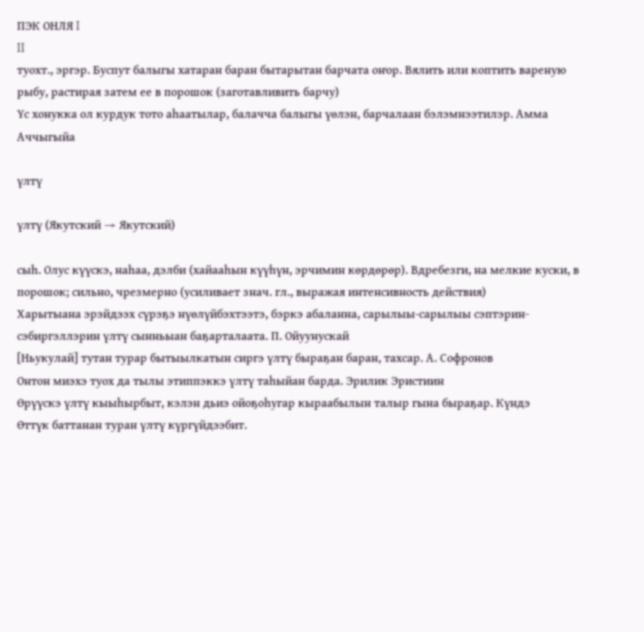ПЭК ОНЛЯ I
II
туохт., эргэр. Буспут балыгы хатаран баран бытарытан барчата оҥор. Вялить или коптить вареную рыбу, растирая затем ее в порошок (заготавливить барчу)
Үс хонукка ол курдук тото аһаатылар, балачча балыгы үөлэн, барчалаан бэлэмнээтилэр. Амма Аччыгыйа

үлтү

үлтү (Якутский → Якутский)

сыһ. Олус күүскэ, наһаа, дэлби (хайааһын күүһүн, эрчимин көрдөрөр). Вдребезги, на мелкие куски, в порошок; сильно, чрезмерно (усиливает знач. гл., выражая интенсивность действия)
Харытыана эрэйдээх сүрэҕэ нүөлүйбэхтээтэ, бэркэ абаланна, сарылыы-сарылыы сэптэрин-сэбиргэллэрин үлтү сынньыан баҕарталаата. П. Ойуунускай
[Ньукулай] тутан турар бытыылкатын сиргэ үлтү быраҕан баран, тахсар. А. Софронов
Онтон миэхэ туох да тылы этиппэккэ үлтү таһыйан барда. Эрилик Эристиин
Өрүүскэ үлтү кыыһырбыт, кэлэн дьиэ ойоҕоһугар кыраабылын талыр гына быраҕар. Күндэ
Өттүк баттанан туран үлтү күргүйдээбит.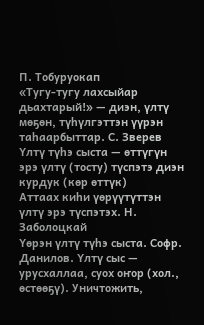П. Тобуруокап
«Тугу-тугу лахсыйар дьахтарый!» — диэн, үлтү мөҕөн, түһүлгэттэн үүрэн таһаарбыттар. С. Зверев
Үлтү түһэ сыста — өттүгүн эрэ үлтү (тосту) түспэтэ диэн курдук (көр өттүк)
Аттаах киһи үөрүүтүттэн үлтү эрэ түспэтэх. Н. Заболоцкай
Үөрэн үлтү түһэ сыста. Софр. Данилов. Үлтү сыс — урусхаллаа, суох оҥор (хол., өстөөҕү). Уничтожить,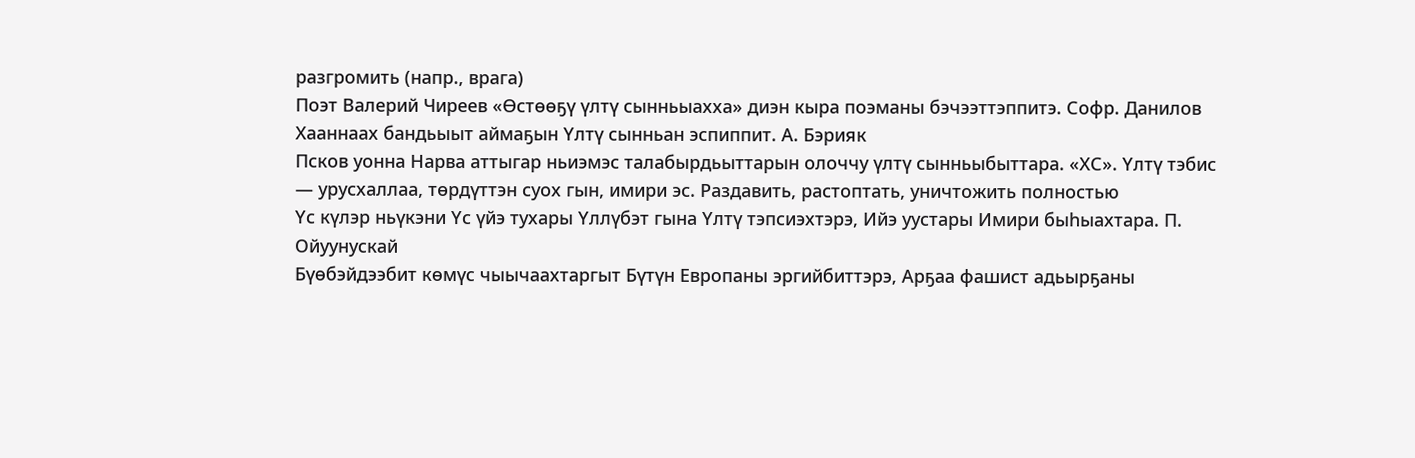разгромить (напр., врага)
Поэт Валерий Чиреев «Өстөөҕү үлтү сынньыахха» диэн кыра поэманы бэчээттэппитэ. Софр. Данилов
Хааннаах бандьыыт аймаҕын Үлтү сынньан эспиппит. А. Бэрияк
Псков уонна Нарва аттыгар ньиэмэс талабырдьыттарын олоччу үлтү сынньыбыттара. «ХС». Үлтү тэбис — урусхаллаа, төрдүттэн суох гын, имири эс. Раздавить, растоптать, уничтожить полностью
Үс күлэр ньүкэни Үс үйэ тухары Үллүбэт гына Үлтү тэпсиэхтэрэ, Ийэ уустары Имири быһыахтара. П. Ойуунускай
Бүөбэйдээбит көмүс чыычаахтаргыт Бүтүн Европаны эргийбиттэрэ, Арҕаа фашист адьырҕаны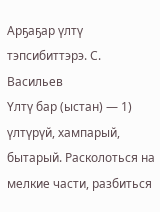Арҕаҕар үлтү тэпсибиттэрэ. С. Васильев
Үлтү бар (ыстан) — 1) үлтүрүй, хампарый, бытарый. Расколоться на мелкие части, разбиться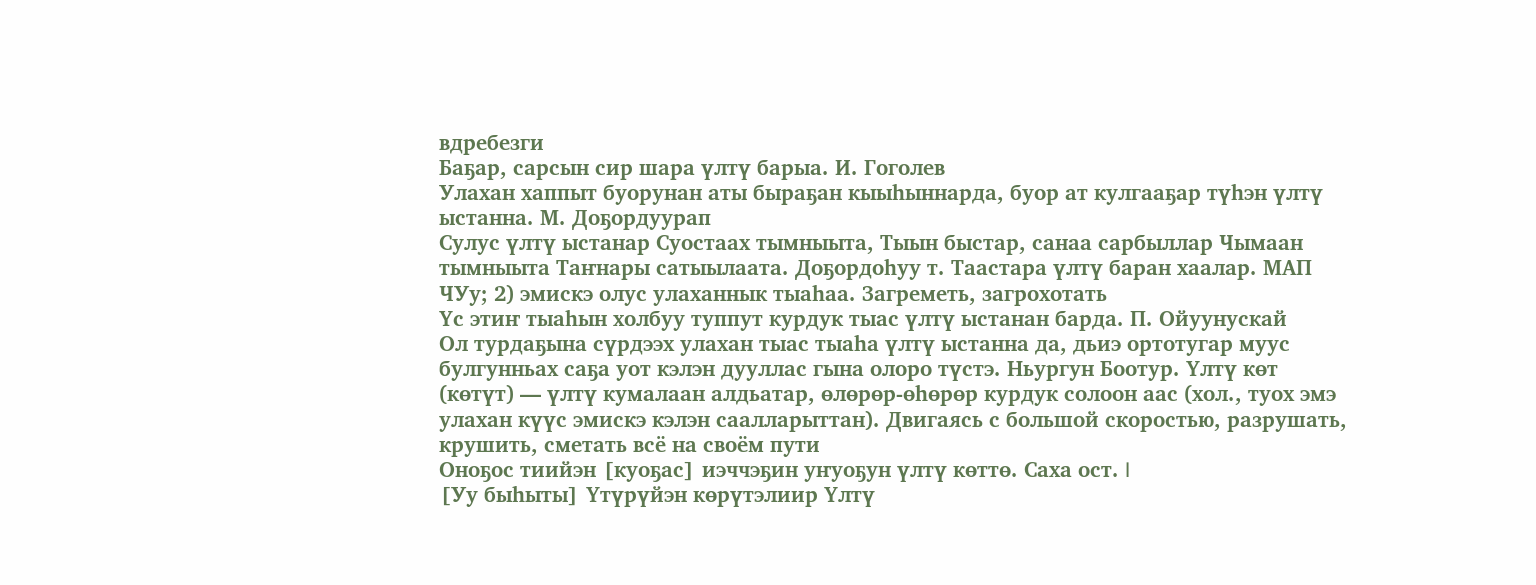вдребезги
Баҕар, сарсын сир шара үлтү барыа. И. Гоголев
Улахан хаппыт буорунан аты быраҕан кыыһыннарда, буор ат кулгааҕар түһэн үлтү ыстанна. М. Доҕордуурап
Сулус үлтү ыстанар Суостаах тымныыта, Тыын быстар, санаа сарбыллар Чымаан тымныыта Таҥнары сатыылаата. Доҕордоһуу т. Таастара үлтү баран хаалар. МАП ЧУу; 2) эмискэ олус улаханнык тыаһаа. Загреметь, загрохотать
Үс этиҥ тыаһын холбуу туппут курдук тыас үлтү ыстанан барда. П. Ойуунускай
Ол турдаҕына сүрдээх улахан тыас тыаһа үлтү ыстанна да, дьиэ ортотугар муус булгунньах саҕа уот кэлэн дууллас гына олоро түстэ. Ньургун Боотур. Үлтү көт (көтүт) — үлтү кумалаан алдьатар, өлөрөр-өһөрөр курдук солоон аас (хол., туох эмэ улахан күүс эмискэ кэлэн саалларыттан). Двигаясь с большой скоростью, разрушать, крушить, сметать всё на своём пути
Оноҕос тиийэн [куоҕас] иэччэҕин уҥуоҕун үлтү көттө. Саха ост. I
[Уу быһыты] Үтүрүйэн көрүтэлиир Үлтү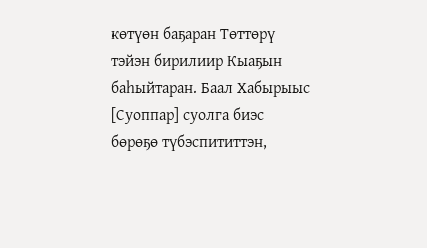көтүөн баҕаран Төттөрү тэйэн бирилиир Кыаҕын баһыйтаран. Баал Хабырыыс
[Суоппар] суолга биэс бөрөҕө түбэспититтэн,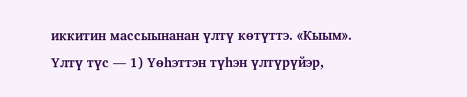иккитин массыынанан үлтү көтүттэ. «Кыым». Үлтү түс — 1) Үөһэттэн түһэн үлтүрүйэр,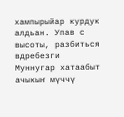хампырыйар курдук алдьан. Упав с высоты, разбиться вдребезги
Муннугар хатаабыт ачыкыҥ мүччү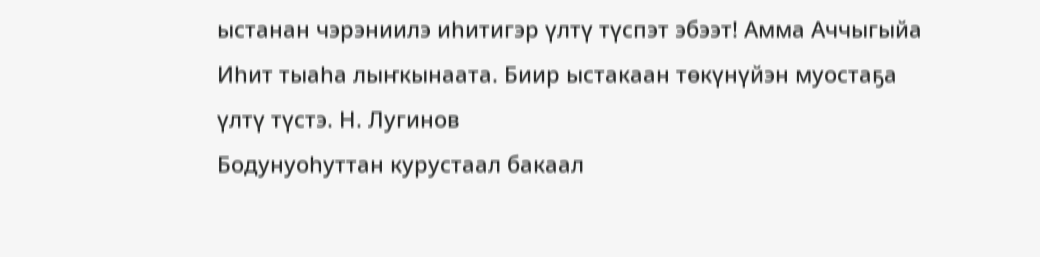ыстанан чэрэниилэ иһитигэр үлтү түспэт эбээт! Амма Аччыгыйа
Иһит тыаһа лыҥкынаата. Биир ыстакаан төкүнүйэн муостаҕа үлтү түстэ. Н. Лугинов
Бодунуоһуттан курустаал бакаал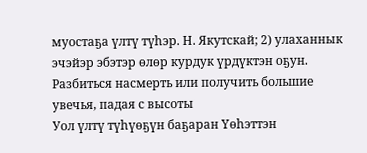муостаҕа үлтү түһэр. Н. Якутскай; 2) улаханнык эчэйэр эбэтэр өлөр курдук үрдүктэн оҕун. Разбиться насмерть или получить большие увечья, падая с высоты
Уол үлтү түһүөҕүн баҕаран Үөһэттэн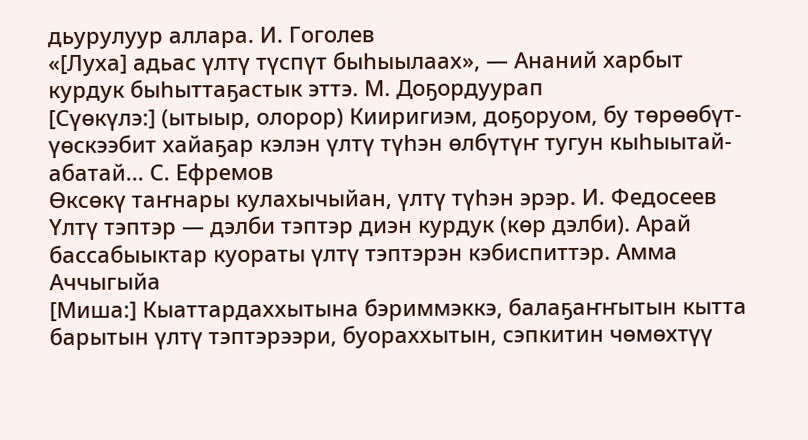дьурулуур аллара. И. Гоголев
«[Луха] адьас үлтү түспүт быһыылаах», — Ананий харбыт курдук быһыттаҕастык эттэ. М. Доҕордуурап
[Сүөкүлэ:] (ытыыр, олорор) Кииригиэм, доҕоруом, бу төрөөбүт-үөскээбит хайаҕар кэлэн үлтү түһэн өлбүтүҥ тугун кыһыытай-абатай... С. Ефремов
Өксөкү таҥнары кулахычыйан, үлтү түһэн эрэр. И. Федосеев
Үлтү тэптэр — дэлби тэптэр диэн курдук (көр дэлби). Арай бассабыыктар куораты үлтү тэптэрэн кэбиспиттэр. Амма Аччыгыйа
[Миша:] Кыаттардаххытына бэриммэккэ, балаҕаҥҥытын кытта барытын үлтү тэптэрээри, буораххытын, сэпкитин чөмөхтүү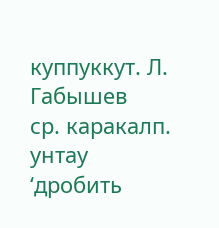куппуккут. Л. Габышев
ср. каракалп. унтау ‘дробить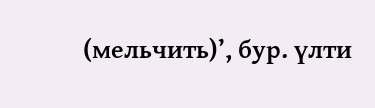(мельчить)’, бур. үлти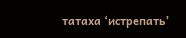татаха ‘истрепать’